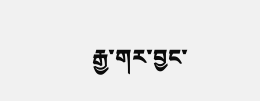རྒྱ་གར་བྱང་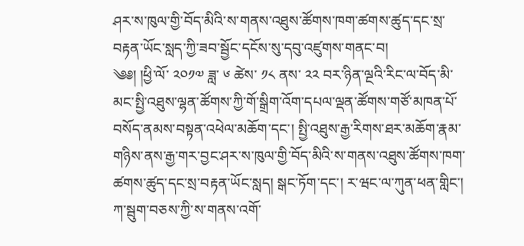ཤར་ས་ཁུལ་གྱི་བོད་མིའི་ས་གནས་འཐུས་ཚོགས་ཁག་ཚགས་ཚུད་དང་སྲ་བརྟན་ཡོང་སླད་ཀྱི་ཟབ་སྦྱོང་དངོས་སུ་དབུ་འཛུགས་གནང་བ།
༄༅། །ཕྱི་ལོ་ ༢༠༡༧ ཟླ་ ༦ ཚེས་ ༡༨ ནས་ ༢༢ བར་ཉིན་ལྔའི་རིང་ལ་བོད་མི་མང་སྤྱི་འཐུས་ལྷན་ཚོགས་ཀྱི་གོ་སྒྲིག་འོག་དཔལ་ལྡན་ཚོགས་གཙོ་མཁན་པོ་བསོད་ནམས་བསྟན་འཕེལ་མཆོག་དང་། སྤྱི་འཐུས་རྒྱ་རིགས་ཐར་མཆོག་རྣམ་གཉིས་ནས་རྒྱ་གར་བྱང་ཤར་ས་ཁུལ་གྱི་བོད་མིའི་ས་གནས་འཐུས་ཚོགས་ཁག་ཚགས་ཚུད་དང་སྲ་བརྟན་ཡོང་སླད། སྒང་ཏོག་དང་། ར་ཝང་ལ་ཀུན་ཕན་གླིང་། ཀ་སྦུག་བཅས་ཀྱི་ས་གནས་འགོ་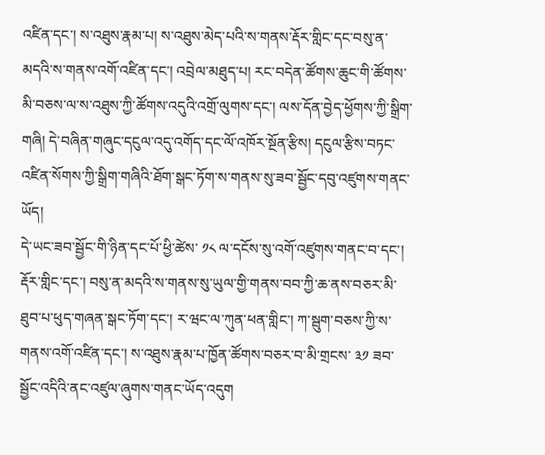འཛིན་དང་། ས་འཐུས་རྣམ་པ། ས་འཐུས་མེད་པའི་ས་གནས་རྡོར་གླིང་དང་བསུ་ན་མདའི་ས་གནས་འགོ་འཛིན་དང་། འབྲེལ་མཐུད་པ། རང་བདེན་ཚོགས་ཆུང་གི་ཚོགས་མི་བཅས་ལ་ས་འཐུས་ཀྱི་ཚོགས་འདུའི་འགྲོ་ལུགས་དང་། ལས་དོན་བྱེད་ཕྱོགས་ཀྱི་སྒྲིག་གཞི། དེ་བཞིན་གཞུང་དངུལ་འདུ་འགོད་དང་ལོ་འཁོར་སྔོན་རྩིས། དངུལ་རྩིས་བཏང་འཛིན་སོགས་ཀྱི་སྒྲིག་གཞིའི་ཐོག་སྒང་ཏོག་ས་གནས་སུ་ཟབ་སྦྱོང་དབུ་འཛུགས་གནང་ཡོད།
དེ་ཡང་ཟབ་སྦྱོང་གི་ཉིན་དང་པོ་ཕྱི་ཚེས་ ༡༨ ལ་དངོས་སུ་འགོ་འཛུགས་གནང་བ་དང་། རྡོར་གླིང་དང་། བསུ་ན་མདའི་ས་གནས་སུ་ཡུལ་གྱི་གནས་བབ་ཀྱི་ཆ་ནས་བཅར་མི་ཐུབ་པ་ཕུད་གཞན་སྒང་ཏོག་དང་། ར་ཝང་ལ་ཀུན་ཕན་གླིང་། ཀ་སྦུག་བཅས་ཀྱི་ས་གནས་འགོ་འཛིན་དང་། ས་འཐུས་རྣམ་པ་ཁྱོན་ཚོགས་བཅར་བ་མི་གྲངས་ ༣༡ ཟབ་སྦྱོང་འདིའི་ནང་འཛུལ་ཞུགས་གནང་ཡོད་འདུག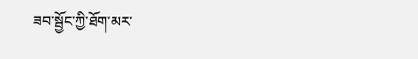ཟབ་སྦྱོང་ཀྱི་ཐོག་མར་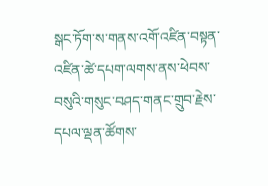སྒང་ཏོག་ས་གནས་འགོ་འཛིན་བསྟན་འཛིན་ཚེ་དཔག་ལགས་ནས་ཕེབས་བསུའི་གསུང་བཤད་གནང་གྲུབ་རྗེས་དཔལ་ལྡན་ཚོགས་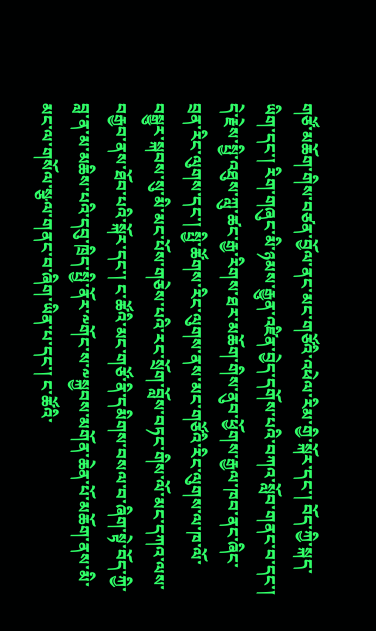གཙོ་མཆོག་གིས་བཙན་བྱོལ་ནང་མང་གཙོའི་འཕེལ་རིམ་གྱི་སྐོར་དང་། བོད་ཀྱི་སྐད་ཡིག་དང་། རིག་གཞུང་མི་ཉམས་རྒྱུན་འཛིན་བྱེད་དགོས་པའི་བཀའ་སློབ་གནང་བ་དང་། དེ་རྗེས་སྤྱི་འཐུས་ཀླུ་ཚང་རྒྱ་རིགས་ཐར་མཆོག་གིས་ནུབ་ཕྱོགས་རྒྱལ་ཁབ་ནང་ཞིང་བྲན་རིང་ལུགས་དང་། སྤྱི་ཚོགས་རིང་ལུགས་ནས་མང་གཙོའི་རིང་ལུགས་ལ་ཁ་ལོ་བསྒྱུར་སྐབས་སུ་མི་མང་པོས་གཅེས་པའི་རང་སྲོག་བློས་བཏང་གིས་ལོ་མང་དཀའ་ལས་བརྒྱབ་ནས་ཐོབ་པའི་སྐོར་དང་། ང་ཚོའི་མང་གཙོ་ནི་དམིགས་བསལ་བ་ཞིག་སྟེ་བོད་ཀྱི་བླ་ན་མ་མཆིས་པའི་དབུ་ཁྲིད་སྤྱི་ནོར་༸གོང་ས་༸སྐྱབས་མགོན་ཆེན་པོ་མཆོག་ནས་མི་མང་ལ་གསོལ་སྩལ་གནང་བ་ཞིག་ཡིན་པ་དང་། ང་ཚོའི་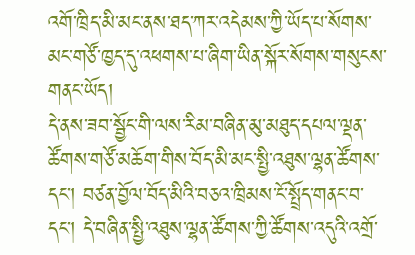འགོ་ཁྲིད་མི་མང་ནས་ཐད་ཀར་འདེམས་ཀྱི་ཡོད་པ་སོགས་མང་གཙོ་ཁྱད་དུ་འཕགས་པ་ཞིག་ཡིན་སྐོར་སོགས་གསུངས་གནང་ཡོད།
དེ་ནས་ཟབ་སྦྱོང་གི་ལས་རིམ་བཞིན་མུ་མཐུད་དཔལ་ལྡན་ཚོགས་གཙོ་མཆོག་གིས་བོད་མི་མང་སྤྱི་འཐུས་ལྷན་ཚོགས་དང་། བཙན་བྱོལ་བོད་མིའི་བཅའ་ཁྲིམས་ངོ་སྤྲོད་གནང་བ་དང་། དེ་བཞིན་སྤྱི་འཐུས་ལྷན་ཚོགས་ཀྱི་ཚོགས་འདུའི་འགྲོ་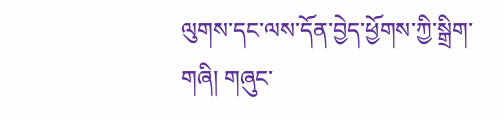ལུགས་དང་ལས་དོན་བྱེད་ཕྱོགས་ཀྱི་སྒྲིག་གཞི། གཞུང་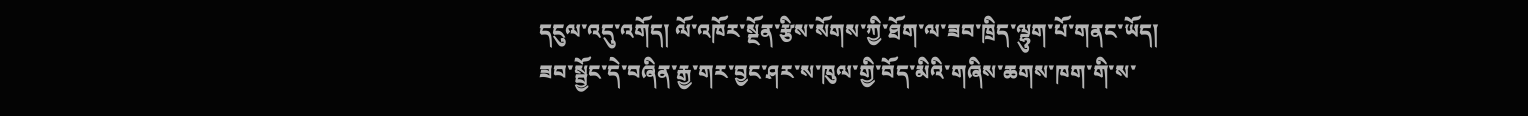དངུལ་འདུ་འགོད། ལོ་འཁོར་སྔོན་རྩིས་སོགས་ཀྱི་ཐོག་ལ་ཟབ་ཁྲིད་ལྷུག་པོ་གནང་ཡོད།
ཟབ་སྦྱོང་དེ་བཞིན་རྒྱ་གར་བྱང་ཤར་ས་ཁུལ་གྱི་བོད་མིའི་གཞིས་ཆགས་ཁག་གི་ས་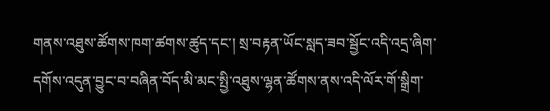གནས་འཐུས་ཚོགས་ཁག་ཚགས་ཚུད་དང་། སྲ་བརྟན་ཡོང་སླད་ཟབ་སྦྱོང་འདི་འདྲ་ཞིག་དགོས་འདུན་བྱུང་བ་བཞིན་བོད་མི་མང་སྤྱི་འཐུས་ལྷན་ཚོགས་ནས་འདི་ལོར་གོ་སྒྲིག་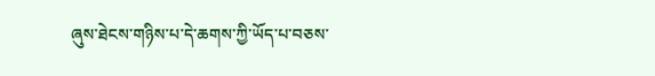ཞུས་ཐེངས་གཉིས་པ་དེ་ཆགས་ཀྱི་ཡོད་པ་བཅས་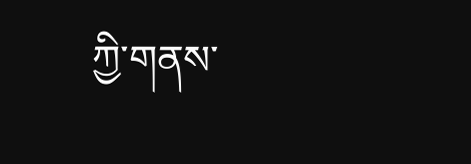ཀྱི་གནས་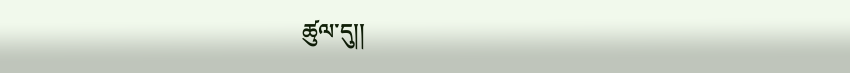ཚུལ་དུ།།